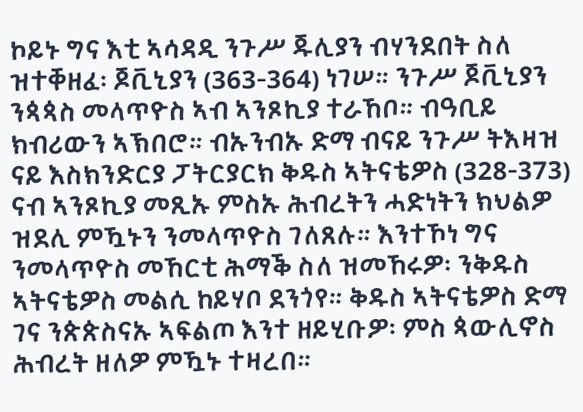ኮይኑ ግና እቲ ኣሳዳዲ ንጉሥ ጁሊያን ብሃንደበት ስለ ዝተቐዘፈ፡ ጆቪኒያን (363-364) ነገሠ። ንጉሥ ጆቪኒያን ንጳጳስ መላጥዮስ ኣብ ኣንጾኪያ ተራኸቦ። ብዓቢይ ክብሪውን ኣኽበሮ። ብኡንብኡ ድማ ብናይ ንጉሥ ትእዛዝ ናይ እስክንድርያ ፓትርያርክ ቅዱስ ኣትናቴዎስ (328-373) ናብ ኣንጾኪያ መጺኡ ምስኡ ሕብረትን ሓድነትን ክህልዎ ዝደሊ ምዃኑን ንመላጥዮስ ገለጸሉ። እንተኾነ ግና ንመላጥዮስ መኸርቲ ሕማቕ ስለ ዝመኸሩዎ፡ ንቅዱስ ኣትናቴዎስ መልሲ ከይሃቦ ደንጎየ። ቅዱስ ኣትናቴዎስ ድማ ገና ንጵጵስናኡ ኣፍልጦ እንተ ዘይሂቡዎ፡ ምስ ጳውሊኖስ ሕብረት ዘለዎ ምዃኑ ተዛረበ።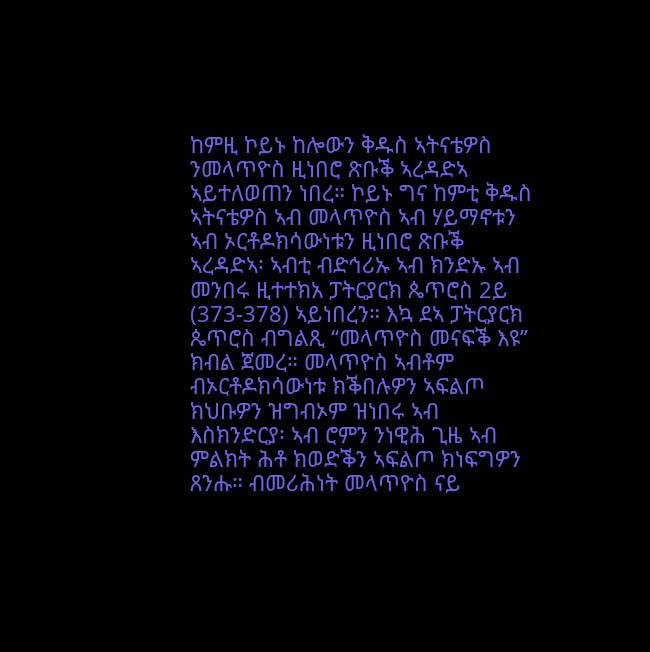ከምዚ ኮይኑ ከሎውን ቅዱስ ኣትናቴዎስ ንመላጥዮስ ዚነበሮ ጽቡቕ ኣረዳድኣ ኣይተለወጠን ነበረ። ኮይኑ ግና ከምቲ ቅዱስ ኣትናቴዎስ ኣብ መላጥዮስ ኣብ ሃይማኖቱን ኣብ ኦርቶዶክሳውነቱን ዚነበሮ ጽቡቕ ኣረዳድኣ፡ ኣብቲ ብድኅሪኡ ኣብ ክንድኡ ኣብ መንበሩ ዚተተክአ ፓትርያርክ ጴጥሮስ 2ይ (373-378) ኣይነበረን። እኳ ደኣ ፓትርያርክ ጴጥሮስ ብግልጺ “መላጥዮስ መናፍቕ እዩ” ክብል ጀመረ። መላጥዮስ ኣብቶም ብኦርቶዶክሳውነቱ ክቕበሉዎን ኣፍልጦ ክህቡዎን ዝግብኦም ዝነበሩ ኣብ እስክንድርያ፡ ኣብ ሮምን ንነዊሕ ጊዜ ኣብ ምልክት ሕቶ ክወድቕን ኣፍልጦ ክነፍግዎን ጸንሑ። ብመሪሕነት መላጥዮስ ናይ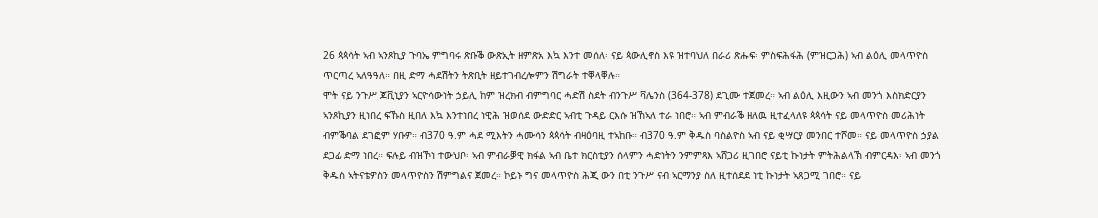26 ጳጳሳት ኣብ ኣንጾኪያ ጉባኤ ምግባሩ ጽቡቕ ውጽኢት ዘምጽአ እኳ እንተ መሰለ፡ ናይ ጳውሊኖስ እዩ ዝተባህለ በራሪ ጽሑፍ፡ ምስፍሕፋሕ (ምዝርጋሕ) ኣብ ልዕሊ መላጥዮስ ጥርጣረ ኣለዓዓለ። በዚ ድማ ሓደሽትን ትጽቢት ዘይተገብረሎምን ሽግራት ተቐላቐሉ።
ሞት ናይ ንጉሥ ጆቪኒያን ኣርዮሳውነት ኃይሊ ከም ዝረክብ ብምግባር ሓድሽ ስደት ብንጉሥ ቫሌንስ (364-378) ደጊሙ ተጀመረ። ኣብ ልዕሊ እዚውን ኣብ መንጎ እስክድርያን ኣንጾኪያን ዚነበረ ፍኹስ ዚበለ እኳ እንተነበረ ነዊሕ ዝወሰደ ውድድር ኣብቲ ጉዳይ ርእሱ ዝኸኣለ ተራ ነበሮ። ኣብ ምብራቕ ዘለዉ ዚተፈላለዩ ጳጳሳት ናይ መላጥዮስ መሪሕነት ብምቕባል ደገፎም ሃቡዎ። ብ370 ዓ.ም ሓደ ሚእትን ሓሙሳን ጳጳሳት ብዛዕባዚ ተኣከቡ። ብ370 ዓ.ም ቅዱስ ባስልዮስ ኣብ ናይ ቂሣርያ መንበር ተሾመ። ናይ መላጥዮስ ኃያል ደጋፊ ድማ ነበረ። ፍሉይ ብዝኾነ ተውህቦ፡ ኣብ ምብራቓዊ ክፋል ኣብ ቤተ ክርስቲያን ሰላምን ሓድነትን ንምምጻእ ኣሸጋሪ ዚገበሮ ናይቲ ኩነታት ምትሕልላኽ ብምርዳእ፡ ኣብ መንጎ ቅዱስ ኣትናቴዎስን መላጥዮስን ሽምግልና ጀመረ። ኮይኑ ግና መላጥዮስ ሕጂ ውን በቲ ንጉሥ ናብ ኣርማንያ ስለ ዚተሰደደ ነቲ ኩነታት ኣጸጋሚ ገበሮ። ናይ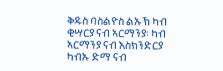ቅዱስ ባስልዮስ ልኡኽ ካብ ቂሣርያ ናብ ኣርማንያ፡ ካብ ኣርማንያ ናብ እስክንድርያ ካብኡ ድማ ናብ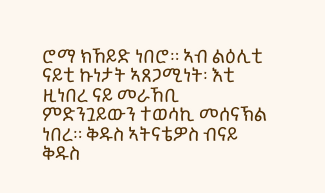ሮማ ክኸይድ ነበሮ። ኣብ ልዕሊቲ ናይቲ ኩነታት ኣጸጋሚነት፡ እቲ ዚነበረ ናይ መራኸቢ ምድንጓይውን ተወሳኪ መሰናኽል ነበረ። ቅዱስ ኣትናቴዎስ ብናይ ቅዱስ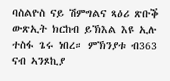ባስልዮስ ናይ ሽምግልና ጻዕሪ ጽቡቕ ውጽኢት ክርከብ ይኽእል እዩ ኢሉ ተስፋ ጌሩ ነበረ። ምኽንያቱ ብ363 ናብ ኣንጾኪያ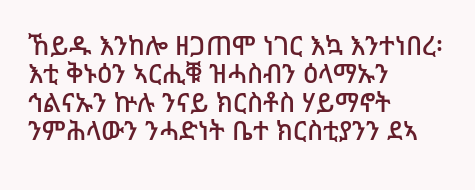ኸይዱ እንከሎ ዘጋጠሞ ነገር እኳ እንተነበረ፡ እቲ ቅኑዕን ኣርሒቑ ዝሓስብን ዕላማኡን ኅልናኡን ኵሉ ንናይ ክርስቶስ ሃይማኖት ንምሕላውን ንሓድነት ቤተ ክርስቲያንን ደኣ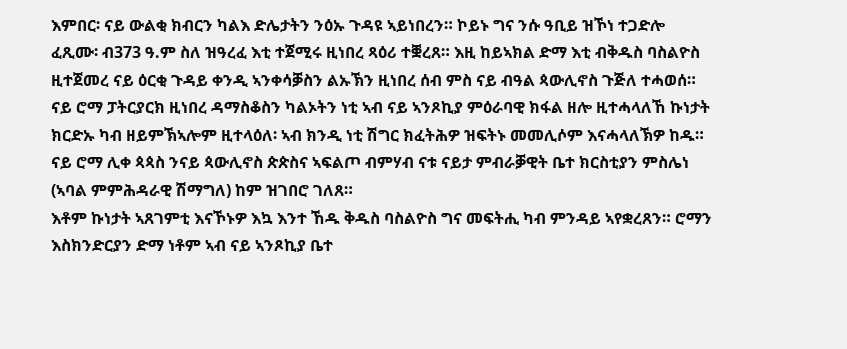እምበር፡ ናይ ውልቂ ክብርን ካልእ ድሌታትን ንዕኡ ጉዳዩ ኣይነበረን። ኮይኑ ግና ንሱ ዓቢይ ዝኾነ ተጋድሎ ፈጺሙ፡ ብ373 ዓ.ም ስለ ዝዓረፈ እቲ ተጀሚሩ ዚነበረ ጻዕሪ ተቛረጸ። እዚ ከይኣክል ድማ እቲ ብቅዱስ ባስልዮስ ዚተጀመረ ናይ ዕርቂ ጉዳይ ቀንዲ ኣንቀሳቓስን ልኡኽን ዚነበረ ሰብ ምስ ናይ ብዓል ጳውሊኖስ ጉጅለ ተሓወሰ። ናይ ሮማ ፓትርያርክ ዚነበረ ዳማስቆስን ካልኦትን ነቲ ኣብ ናይ ኣንጾኪያ ምዕራባዊ ክፋል ዘሎ ዚተሓላለኸ ኩነታት ክርድኡ ካብ ዘይምኽኣሎም ዚተላዕለ፡ ኣብ ክንዲ ነቲ ሽግር ክፈትሕዎ ዝፍትኑ መመሊሶም እናሓላለኽዎ ከዱ። ናይ ሮማ ሊቀ ጳጳስ ንናይ ጳውሊኖስ ጵጵስና ኣፍልጦ ብምሃብ ናቱ ናይታ ምብራቓዊት ቤተ ክርስቲያን ምስሌነ (ኣባል ምምሕዳራዊ ሽማግለ) ከም ዝገበሮ ገለጸ።
እቶም ኩነታት ኣጸገምቲ እናኾኑዎ እኳ እንተ ኸዱ ቅዱስ ባስልዮስ ግና መፍትሒ ካብ ምንዳይ ኣየቋረጸን። ሮማን እስክንድርያን ድማ ነቶም ኣብ ናይ ኣንጾኪያ ቤተ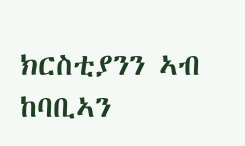ክርስቲያንን ኣብ ከባቢኣን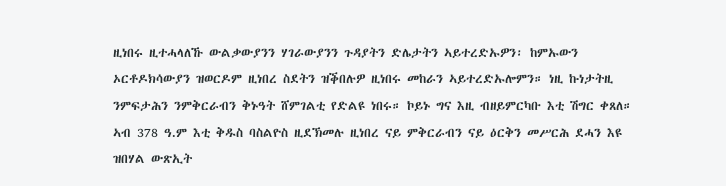ዚነበሩ ዚተሓላለኹ ውልቃውያንን ሃገራውያንን ጉዳያትን ድሌታትን ኣይተረድኡዎን፡ ከምኡውን ኦርቶዶክሳውያን ዝወርዶም ዚነበረ ስደትን ዝቕበሉዎ ዚነበሩ መከራን ኣይተረድኡሎምን። ነዚ ኩነታትዚ ንምፍታሕን ንምቅርራብን ቅኑዓት ሸምገልቲ የድልዩ ነበሩ። ኮይኑ ግና እዚ ብዘይምርካቡ እቲ ሽግር ቀጸለ። ኣብ 378 ዓ.ም እቲ ቅዱስ ባስልዮስ ዚደኽመሉ ዚነበረ ናይ ምቅርራብን ናይ ዕርቅን መሥርሕ ደሓን እዩ ዝበሃል ውጽኢት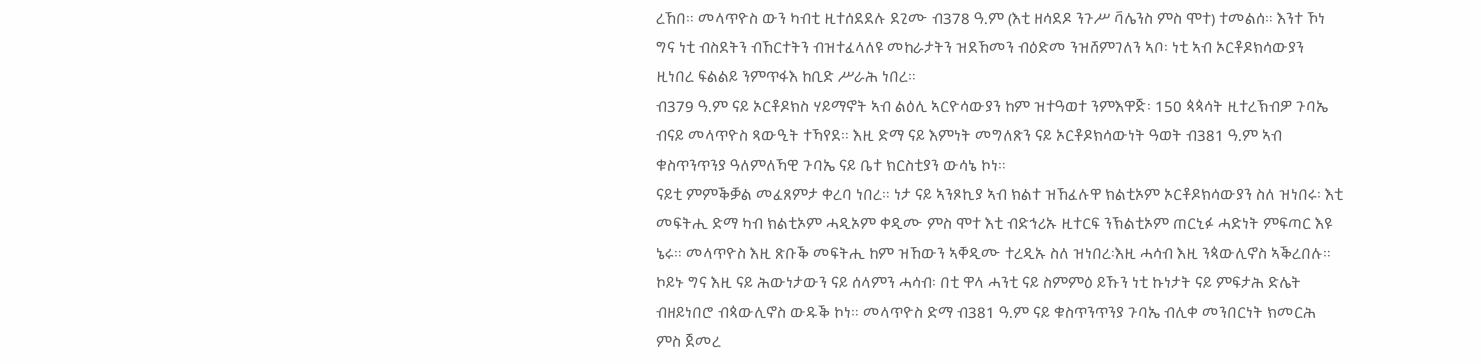ረኸበ። መላጥዮስ ውን ካብቲ ዚተሰደደሉ ደጊሙ ብ378 ዓ.ም (እቲ ዘሳደዶ ንጉሥ ቫሌንስ ምስ ሞተ) ተመልሰ። እንተ ኾነ ግና ነቲ ብስደትን ብኸርተትን ብዝተፈላለዩ መከራታትን ዝደኸመን ብዕድመ ንዝሸምገለን ኣቦ፡ ነቲ ኣብ ኦርቶዶክሳውያን ዚነበረ ፍልልይ ንምጥፋእ ከቢድ ሥራሕ ነበረ።
ብ379 ዓ.ም ናይ ኦርቶዶክስ ሃይማኖት ኣብ ልዕሊ ኣርዮሳውያን ከም ዝተዓወተ ንምእዋጅ፡ 150 ጳጳሳት ዚተረኽብዎ ጉባኤ ብናይ መላጥዮስ ጻውዒት ተኻየደ። እዚ ድማ ናይ እምነት መግለጽን ናይ ኦርቶዶክሳውነት ዓወት ብ381 ዓ.ም ኣብ ቁስጥንጥንያ ዓለምለኻዊ ጉባኤ ናይ ቤተ ክርስቲያን ውሳኔ ኮነ።
ናይቲ ምምቕቓል መፈጸምታ ቀረባ ነበረ። ነታ ናይ ኣንጾኪያ ኣብ ክልተ ዝኸፈሉዋ ክልቲኦም ኦርቶዶክሳውያን ስለ ዝነበሩ፡ እቲ መፍትሒ ድማ ካብ ክልቲኦም ሓዲኦም ቀዲሙ ምስ ሞተ እቲ ብድኅሪኡ ዚተርፍ ንኽልቲኦም ጠርኒፉ ሓድነት ምፍጣር እዩ ኔሩ። መላጥዮስ እዚ ጽቡቕ መፍትሒ ከም ዝኸውን ኣቐዲሙ ተረዲኡ ስለ ዝነበረ፡እዚ ሓሳብ እዚ ንጳውሊኖስ ኣቕረበሉ። ኮይኑ ግና እዚ ናይ ሕውነታውን ናይ ሰላምን ሓሳብ፡ በቲ ዋላ ሓንቲ ናይ ስምምዕ ይኹን ነቲ ኩነታት ናይ ምፍታሕ ድሌት ብዘይነበሮ ብጳውሊኖስ ውዱቕ ኮነ። መላጥዮስ ድማ ብ381 ዓ.ም ናይ ቁስጥንጥንያ ጉባኤ ብሊቀ መንበርነት ክመርሕ ምስ ጀመረ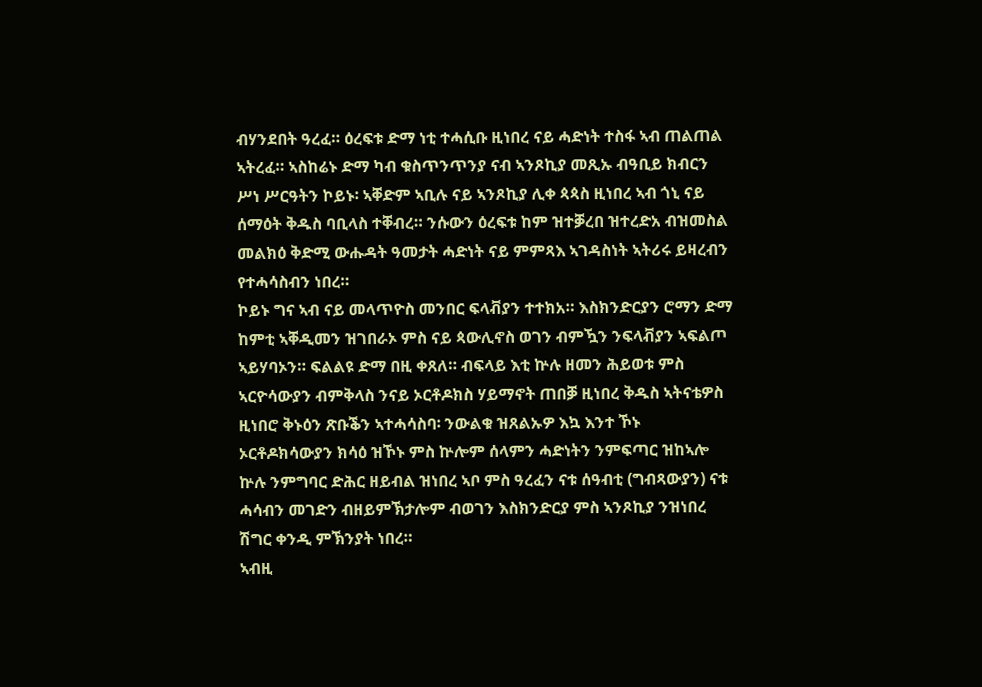ብሃንደበት ዓረፈ። ዕረፍቱ ድማ ነቲ ተሓሲቡ ዚነበረ ናይ ሓድነት ተስፋ ኣብ ጠልጠል ኣትረፈ። ኣስከሬኑ ድማ ካብ ቁስጥንጥንያ ናብ ኣንጾኪያ መጺኡ ብዓቢይ ክብርን ሥነ ሥርዓትን ኮይኑ፡ ኣቐድም ኣቢሉ ናይ ኣንጾኪያ ሊቀ ጳጳስ ዚነበረ ኣብ ጎኒ ናይ ሰማዕት ቅዱስ ባቢላስ ተቐብረ። ንሱውን ዕረፍቱ ከም ዝተቓረበ ዝተረድአ ብዝመስል መልክዕ ቅድሚ ውሑዳት ዓመታት ሓድነት ናይ ምምጻእ ኣገዳስነት ኣትሪሩ ይዛረብን የተሓሳስብን ነበረ።
ኮይኑ ግና ኣብ ናይ መላጥዮስ መንበር ፍላቭያን ተተክአ። እስክንድርያን ሮማን ድማ ከምቲ ኣቐዲመን ዝገበራኦ ምስ ናይ ጳውሊኖስ ወገን ብምዃን ንፍላቭያን ኣፍልጦ ኣይሃባኦን። ፍልልዩ ድማ በዚ ቀጸለ። ብፍላይ እቲ ኵሉ ዘመን ሕይወቱ ምስ ኣርዮሳውያን ብምቅላስ ንናይ ኦርቶዶክስ ሃይማኖት ጠበቓ ዚነበረ ቅዱስ ኣትናቴዎስ ዚነበሮ ቅኑዕን ጽቡቕን ኣተሓሳስባ፡ ንውልቁ ዝጸልኡዎ እኳ እንተ ኾኑ ኦርቶዶክሳውያን ክሳዕ ዝኾኑ ምስ ኵሎም ሰላምን ሓድነትን ንምፍጣር ዝከኣሎ ኵሉ ንምግባር ድሕር ዘይብል ዝነበረ ኣቦ ምስ ዓረፈን ናቱ ሰዓብቲ (ግብጻውያን) ናቱ ሓሳብን መገድን ብዘይምኽታሎም ብወገን እስክንድርያ ምስ ኣንጾኪያ ንዝነበረ ሽግር ቀንዲ ምኽንያት ነበረ።
ኣብዚ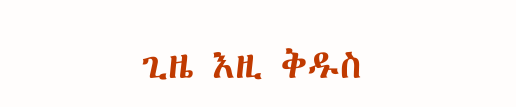ጊዜ እዚ ቅዱስ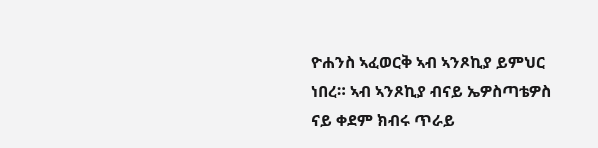ዮሐንስ ኣፈወርቅ ኣብ ኣንጾኪያ ይምህር ነበረ። ኣብ ኣንጾኪያ ብናይ ኤዎስጣቴዎስ ናይ ቀደም ክብሩ ጥራይ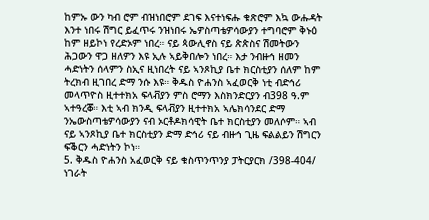ከምኡ ውን ካብ ሮም ብዝነበሮም ደገፍ እናተነፍሑ ቁጽሮም እኳ ውሑዳት እንተ ነበሩ ሽግር ይፈጥሩ ንዝነበሩ ኤዎስጣቴዎሳውያን ተግባሮም ቅኑዕ ከም ዘይኮነ የረድኦም ነበረ። ናይ ጳውሊኖስ ናይ ጵጵስና ሽመትውን ሕጋውን ዋጋ ዘለዎን እዩ ኢሉ ኣይቅበሎን ነበረ። እታ ንብዙኅ ዘመን ሓድነትን ሰላምን ስኢና ዚነበረት ናይ ኣንጾኪያ ቤተ ክርስቲያን ሰለም ከም ትረክብ ዚገበረ ድማ ንሱ እዩ። ቅዱስ ዮሐንስ ኣፈወርቅ ነቲ ብድኅሪ መላጥዮስ ዚተተክአ ፍላቭያን ምስ ሮማን እስክንድርያን ብ398 ዓ.ም ኣተዓረቖ። እቲ ኣብ ክንዲ ፍላቭያን ዚተተክአ ኣሌክሳንደር ድማ ንኤውስጣቴዎሳውያን ናብ ኦርቶዶክሳዊት ቤተ ክርስቲያን መለሶም። ኣብ ናይ ኣንጾኪያ ቤተ ክርስቲያን ድማ ድኅሪ ናይ ብዙኅ ጊዜ ፍልልይን ሽግርን ፍቕርን ሓድነትን ኮነ።
5. ቅዱስ ዮሐንስ አፈወርቅ ናይ ቁስጥንጥንያ ፓትርያርክ /398-404/
ነገራት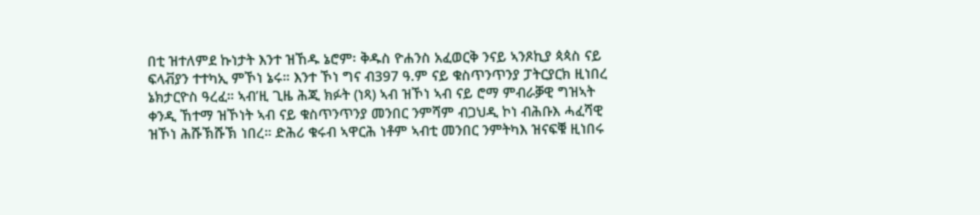በቲ ዝተለምደ ኩነታት እንተ ዝኸዱ ኔሮም፡ ቅዱስ ዮሐንስ አፈወርቅ ንናይ ኣንጾኪያ ጳጳስ ናይ ፍላቭያን ተተካኢ ምኾነ ኔሩ። እንተ ኾነ ግና ብ397 ዓ.ም ናይ ቁስጥንጥንያ ፓትርያርክ ዚነበረ ኔክታርዮስ ዓረፈ። ኣብ’ዚ ጊዜ ሕጂ ክፉት (ነጻ) ኣብ ዝኾነ ኣብ ናይ ሮማ ምብራቓዊ ግዝኣት ቀንዲ ኸተማ ዝኾነት ኣብ ናይ ቁስጥንጥንያ መንበር ንምሻም ብጋህዲ ኮነ ብሕቡእ ሓፈሻዊ ዝኾነ ሕሹኽሹኽ ነበረ። ድሕሪ ቁሩብ ኣዋርሕ ነቶም ኣብቲ መንበር ንምትካእ ዝናፍቑ ዚነበሩ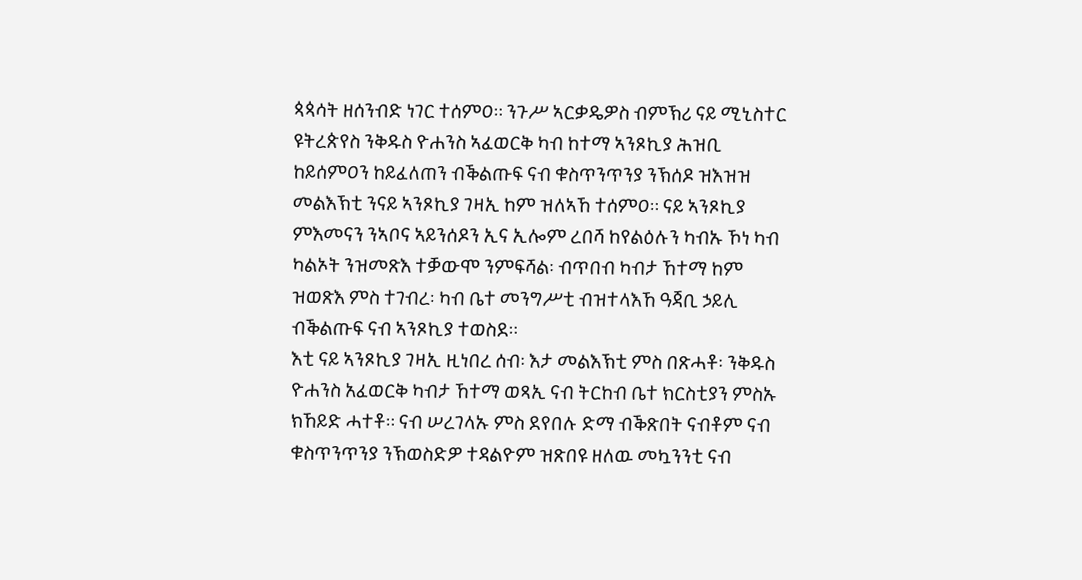ጳጳሳት ዘሰንብድ ነገር ተሰምዐ። ንጉሥ ኣርቃዴዎስ ብምኽሪ ናይ ሚኒስተር ዩትረጵየስ ንቅዱስ ዮሐንስ ኣፈወርቅ ካብ ከተማ ኣንጾኪያ ሕዝቢ ከይሰምዐን ከይፈለጠን ብቕልጡፍ ናብ ቁስጥንጥንያ ንኽሰዶ ዝእዝዝ መልእኽቲ ንናይ ኣንጾኪያ ገዛኢ ከም ዝለኣኸ ተሰምዐ። ናይ ኣንጾኪያ ምእመናን ንኣቦና ኣይንሰዶን ኢና ኢሎም ረበሻ ከየልዕሉን ካብኡ ኾነ ካብ ካልኦት ንዝመጽእ ተቓውሞ ንምፍሻል፡ ብጥበብ ካብታ ኸተማ ከም ዝወጽእ ምስ ተገብረ፡ ካብ ቤተ መንግሥቲ ብዝተላእኸ ዓጃቢ ኃይሊ ብቕልጡፍ ናብ ኣንጾኪያ ተወስደ።
እቲ ናይ ኣንጾኪያ ገዛኢ ዚነበረ ሰብ፡ እታ መልእኽቲ ምስ በጽሓቶ፡ ንቅዱስ ዮሐንስ አፈወርቅ ካብታ ኸተማ ወጻኢ ናብ ትርከብ ቤተ ክርስቲያን ምስኡ ክኸይድ ሓተቶ። ናብ ሠረገላኡ ምስ ደየበሉ ድማ ብቕጽበት ናብቶም ናብ ቁስጥንጥንያ ንኽወስድዎ ተዳልዮም ዝጽበዩ ዘለዉ መኳንንቲ ናብ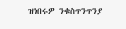ዝነበሩዎ ንቁስጥንጥንያ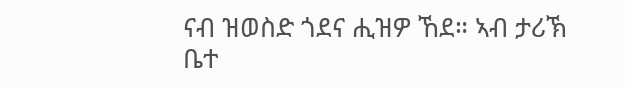ናብ ዝወስድ ጎደና ሒዝዎ ኸደ። ኣብ ታሪኽ ቤተ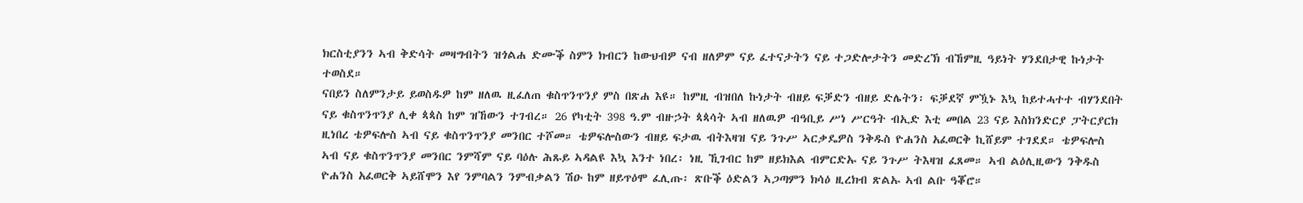ክርስቲያንን ኣብ ቅድሳት መዛግብትን ዝጎልሐ ድሙቕ ስምን ክብርን ከውህብዎ ናብ ዘለዎም ናይ ፈተናታትን ናይ ተጋድሎታትን መድረኽ ብኸምዚ ዓይነት ሃንደበታዊ ኩነታት ተወስደ።
ናበይን ስለምንታይ ይወስዱዎ ከም ዘለዉ ዚፈለጠ ቁስጥንጥንያ ምስ በጽሐ እዩ። ከምዚ ብዝበለ ኩነታት ብዘይ ፍቓድን ብዘይ ድሌትን፡ ፍቓደኛ ምዃኑ እኳ ከይተሓተተ ብሃንደበት ናይ ቁስጥንጥንያ ሊቀ ጳጳስ ከም ዝኸውን ተገብረ። 26 የካቲት 398 ዓ.ም ብዙኃት ጳጳሳት ኣብ ዘለዉዎ ብዓቢይ ሥነ ሥርዓት ብኢድ እቲ መበል 23 ናይ እስክንድርያ ፓትርያርክ ዚነበረ ቴዎፍሎስ ኣብ ናይ ቁስጥንጥንያ መንበር ተሾመ። ቴዎፍሎስውን ብዘይ ፍታዉ ብትእዛዝ ናይ ንጉሥ ኣርቃዴዎስ ንቅዱስ ዮሐንስ አፈወርቅ ኪሸይም ተገደደ። ቴዎፍሎስ ኣብ ናይ ቁስጥንጥንያ መንበር ንምሻም ናይ ባዕሉ ሕጹይ ኣዳልዩ እኳ እንተ ነበረ፡ ነዚ ኺገብር ከም ዘይክእል ብምርድኡ ናይ ንጉሥ ትእዛዝ ፈጸመ። ኣብ ልዕሊዚውን ንቅዱስ ዮሐንስ አፈወርቅ ኣይሸሞን እየ ንምባልን ንምብቃልን ሽዑ ከም ዘይጥዕሞ ፈሊጡ፡ ጽቡቕ ዕድልን ኣጋጣምን ክሳዕ ዚረክብ ጽልኡ ኣብ ልቡ ዓቖሮ።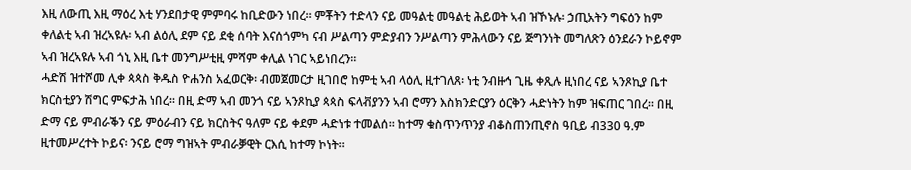እዚ ለውጢ እዚ ማዕረ እቲ ሃንደበታዊ ምምባሩ ከቢድውን ነበረ። ምቾትን ተድላን ናይ መዓልቲ መዓልቲ ሕይወት ኣብ ዝኾኑሉ፡ ኃጢአትን ግፍዕን ከም ቀለልቲ ኣብ ዝረኣዩሉ፡ ኣብ ልዕሊ ደም ናይ ደቂ ሰባት እናሰጎምካ ናብ ሥልጣን ምድያብን ንሥልጣን ምሕላውን ናይ ጅግንነት መግለጽን ዕንደራን ኮይኖም ኣብ ዝረኣዩሉ ኣብ ጎኒ እዚ ቤተ መንግሥቲዚ ምሻም ቀሊል ነገር ኣይነበረን።
ሓድሽ ዝተሾመ ሊቀ ጳጳስ ቅዱስ ዮሐንስ አፈወርቅ፡ ብመጀመርታ ዚገበሮ ከምቲ ኣብ ላዕሊ ዚተገለጸ፡ ነቲ ንብዙኅ ጊዜ ቀጺሉ ዚነበረ ናይ ኣንጾኪያ ቤተ ክርስቲያን ሽግር ምፍታሕ ነበረ። በዚ ድማ ኣብ መንጎ ናይ ኣንጾኪያ ጳጳስ ፍላቭያንን ኣብ ሮማን እስክንድርያን ዕርቅን ሓድነትን ከም ዝፍጠር ገበረ። በዚ ድማ ናይ ምብራቕን ናይ ምዕራብን ናይ ክርስትና ዓለም ናይ ቀደም ሓድነቱ ተመልሰ። ከተማ ቁስጥንጥንያ ብቆስጠንጢኖስ ዓቢይ ብ330 ዓ.ም ዚተመሥረተት ኮይና፡ ንናይ ሮማ ግዝኣት ምብራቓዊት ርእሲ ከተማ ኮነት።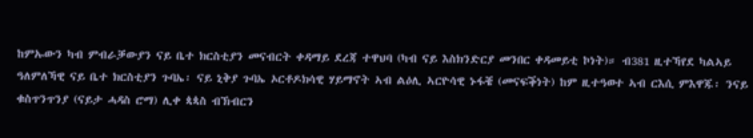ከምኡውን ካብ ምብራቓውያን ናይ ቤተ ክርስቲያን መናብርት ቀዳማይ ደረጃ ተዋህባ (ካብ ናይ እስክንድርያ መንበር ቀዳመይቲ ኮነት)። ብ381 ዚተኻየደ ካልኣይ ዓለምለኻዊ ናይ ቤተ ክርስቲያን ጉባኤ፡ ናይ ኒቅያ ጉባኤ ኦርቶዶክሳዊ ሃይማኖት ኣብ ልዕሊ ኣርዮሳዊ ኑፋቔ (መናፍቕነት) ከም ዚተዓወተ ኣብ ርእሲ ምእዋጁ፡ ንናይ ቁስጥንጥንያ (ናይታ ሓዳስ ሮማ) ሊቀ ጳጳስ ብኽብርን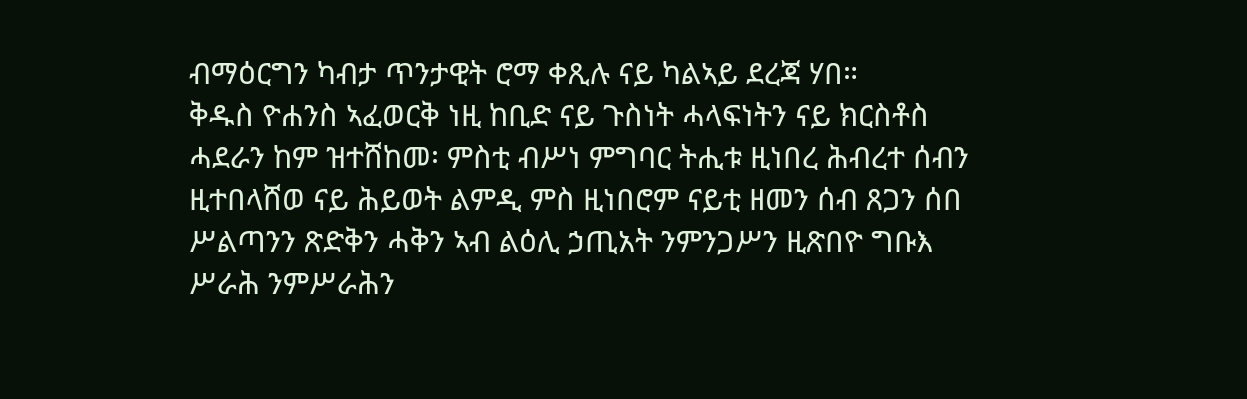ብማዕርግን ካብታ ጥንታዊት ሮማ ቀጺሉ ናይ ካልኣይ ደረጃ ሃበ።
ቅዱስ ዮሐንስ ኣፈወርቅ ነዚ ከቢድ ናይ ጉስነት ሓላፍነትን ናይ ክርስቶስ ሓደራን ከም ዝተሸከመ፡ ምስቲ ብሥነ ምግባር ትሒቱ ዚነበረ ሕብረተ ሰብን ዚተበላሸወ ናይ ሕይወት ልምዲ ምስ ዚነበሮም ናይቲ ዘመን ሰብ ጸጋን ሰበ ሥልጣንን ጽድቅን ሓቅን ኣብ ልዕሊ ኃጢአት ንምንጋሥን ዚጽበዮ ግቡእ ሥራሕ ንምሥራሕን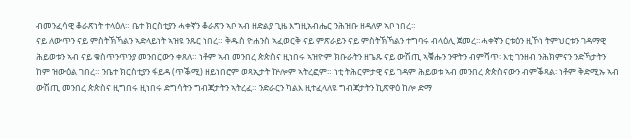ብመንፈሳዊ ቆራጽነት ተላዕለ። ቤተ ክርስቲያን ሓቀኛን ቆራጽን ኣቦ ኣብ ዘድልያ ጊዜ እግዚአብሔር ንሕዝቡ ዘዳለዎ ኣቦ ነበረ።
ናይ ለውጥን ናይ ምስትኽኻልን ኣድላይነት ኣዝዩ ንጹር ነበረ። ቅዱስ ዮሐንስ ኣፈወርቅ ናይ ምጽራይን ናይ ምስትኽኻልን ተግባሩ ብላዕሊ ጀመረ።ሓቀኛን ርቱዕን ዚኾነ ትምህርቱን ገዳማዊ ሕይወቱን ኣብ ናይ ቁስጥንጥንያ መንበርውን ቀጸለ። ነቶም ኣብ መንበረ ጵጵስና ዚነበሩ ኣዝዮም ክቡራትን ዘጌጹ ናይ ውሽጢ ኣቑሑን ንዋትን ብምሻጥ፡ እቲ ገንዘብ ንሕክምናን ንድኻታትን ከም ዝውዕል ገበረ። ንቤተ ክርስቲያን ፋይዳ (ጥቕሚ) ዘይነበሮም ወጻኢታት ኵሎም ኣትረፎም። ነቲ ትሕርምታዊ ናይ ገዳም ሕይወቱ ኣብ መንበረ ጵጵስናውን ብምቕጻል፡ ነቶም ቅድሚኡ ኣብ ውሽጢ መንበረ ጵጵስና ዚግበሩ ዚነበሩ ድግሳትን ግብጃታትን ኣትረፈ። ንድራርን ካልእ ዚተፈላለዩ ግብጃታትን ኪጽዋዕ ከሎ ድማ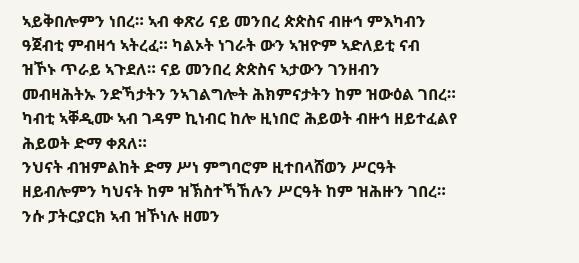ኣይቅበሎምን ነበረ። ኣብ ቀጽሪ ናይ መንበረ ጵጵስና ብዙኅ ምእካብን ዓጀብቲ ምብዛኅ ኣትረፈ። ካልኦት ነገራት ውን ኣዝዮም ኣድለይቲ ናብ ዝኾኑ ጥራይ ኣጉደለ። ናይ መንበረ ጵጵስና ኣታውን ገንዘብን መብዛሕትኡ ንድኻታትን ንኣገልግሎት ሕክምናታትን ከም ዝውዕል ገበረ። ካብቲ ኣቐዲሙ ኣብ ገዳም ኪነብር ከሎ ዚነበሮ ሕይወት ብዙኅ ዘይተፈልየ ሕይወት ድማ ቀጸለ።
ንህናት ብዝምልከት ድማ ሥነ ምግባሮም ዚተበላሸወን ሥርዓት ዘይብሎምን ካህናት ከም ዝኽስተኻኸሉን ሥርዓት ከም ዝሕዙን ገበረ። ንሱ ፓትርያርክ ኣብ ዝኾነሉ ዘመን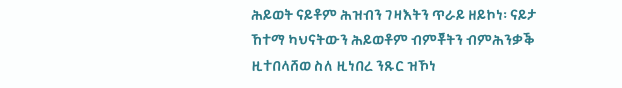ሕይወት ናይቶም ሕዝብን ገዛእትን ጥራይ ዘይኮነ፡ ናይታ ኸተማ ካህናትውን ሕይወቶም ብምቾትን ብምሕንቃቕ ዚተበላሸወ ስለ ዚነበረ ንጹር ዝኾነ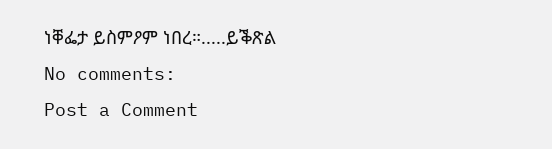ነቐፌታ ይስምዖም ነበረ።.....ይቕጽል
No comments:
Post a Comment